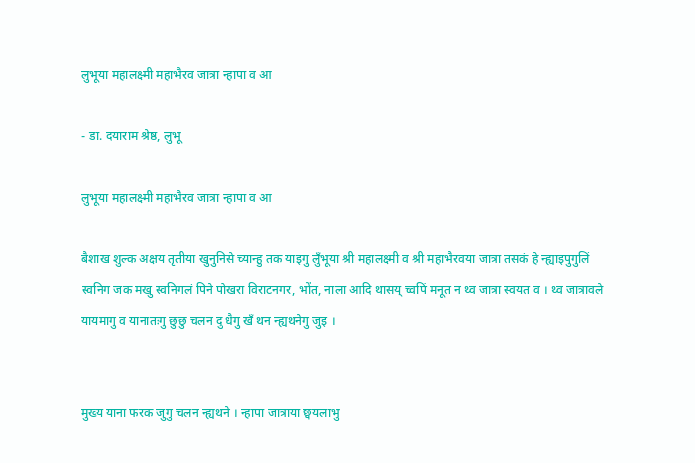लुभूया महालक्ष्मी महाभैरव जात्रा न्हापा व आ

- डा. दयाराम श्रेष्ठ, लुभू

लुभूया महालक्ष्मी महाभैरव जात्रा न्हापा व आ

बैशाख शुल्क अक्षय तृतीया खुनुनिसे च्यान्हु तक याइगु लुँभूया श्री महालक्ष्मी व श्री महाभैरवया जात्रा तसकं हे न्ह्याइपुगुलिं स्वनिग जक मखु स्वनिगलं पिने पोखरा विराटनगर, भोंत, नाला आदि थासय् च्वपिं मनूत न थ्व जात्रा स्वयत व । थ्व जात्रावले यायमागु व यानातःगु छुछु चलन दु धैगु खँ थन न्ह्यथनेगु जुइ ।


मुख्य याना फरक जुगु चलन न्ह्यथने । न्हापा जात्राया छ्वयलाभु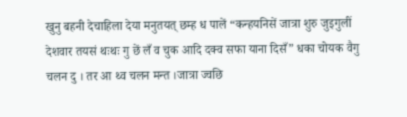खुनु बहनी देचाहिला देया मनुतयत् छम्ह ध पालें “कन्हयनिसें जात्रा शुरु जुइगुलीं देशवार तयसं थःथः गु छें लँ व चुक आदि दक्व सफा याना दिसँ” धका चोयक वैगु चलन दु । तर आ थ्व चलन मन्त ।जात्रा ज्वछि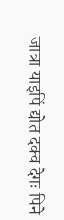जात्रा याइपिं द्योत दक्व देगः पिने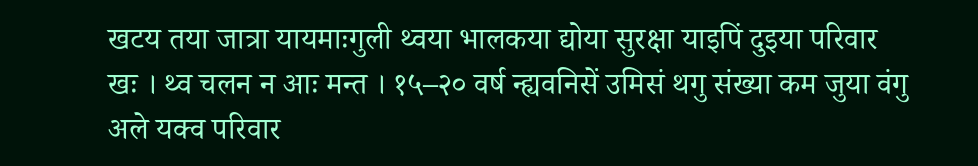खटय तया जात्रा यायमाःगुली थ्वया भालकया द्योया सुरक्षा याइपिं दुइया परिवार खः । थ्व चलन न आः मन्त । १५–२० वर्ष न्ह्यवनिसें उमिसं थगु संख्या कम जुया वंगु अले यक्व परिवार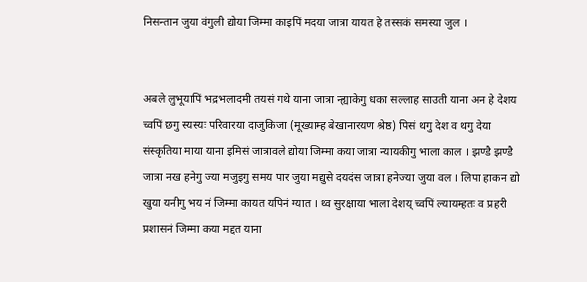निसन्तान जुया वंगुली द्योया जिम्मा काइपिं मदया जात्रा यायत हे तस्सकं समस्या जुल ।


अबले लुभूयापिं भद्रभलादमी तयसं गथे याना जात्रा न्ह्याकेगु धका सल्लाह साउती याना अन हे देशय च्वपिं छगु स्यस्यः परिवारया दाजुकिजा (मूख्याम्ह बेखानारयण श्रेष्ठ) पिसं थगु देश व थगु देया संस्कृतिया माया याना इमिसं जात्रावले द्योया जिम्मा कया जात्रा न्यायकीगु भाला काल । झण्डै झण्डै जात्रा नख हनेगु ज्या मजुइगु समय पार जुया मद्युसे दयदंस जात्रा हनेज्या जुया वल । लिपा हाकन द्यो खुया यनीगु भय नं जिम्मा कायत यपिनं ग्यात । थ्व सुरक्षाया भाला देशय् च्वपिं ल्यायम्हतः व प्रहरी प्रशासनं जिम्मा कया मद्दत याना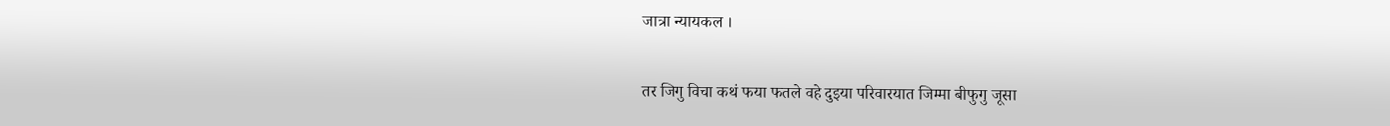जात्रा न्यायकल ।


तर जिगु विचा कथं फया फतले वहे दुइया परिवारयात जिम्मा बीफुगु जूसा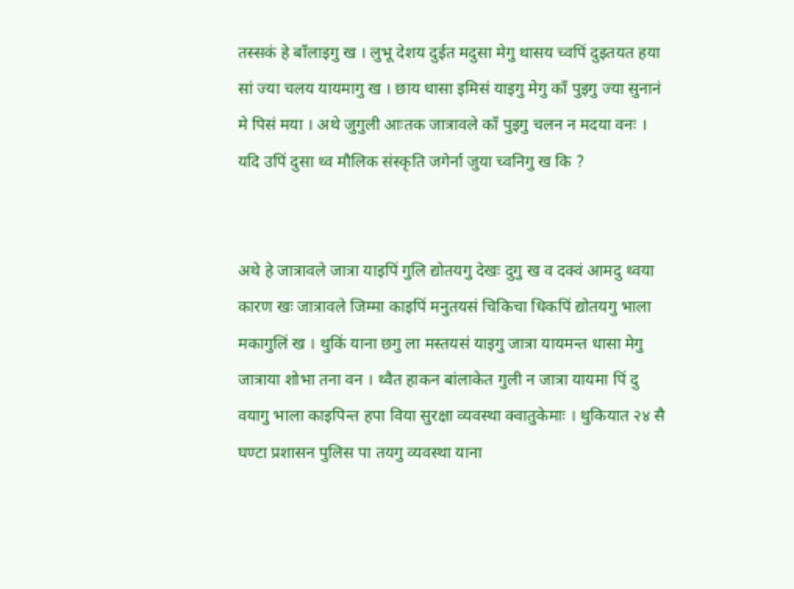तस्सकं हे बाँलाइगु ख । लुभू देशय दुईत मदुसा मेगु थासय च्वपिं दुइतयत हया सां ज्या चलय यायमागु ख । छाय धासा इमिसं याइगु मेगु काँ पुइगु ज्या सुनानं मे पिसं मया । अथे जुगुली आःतक जात्रावले काँ पुइगु चलन न मदया वनः । यदि उपिं दुसा थ्व मौलिक संस्कृति जगेर्ना जुया च्वनिगु ख कि ?


अथे हे जात्रावले जात्रा याइपिं गुलि द्योतयगु देखः दुगु ख व दक्वं आमदु थ्वया कारण खः जात्रावले जिम्मा काइपिं मनुतयसं चिकिचा धिकपिं द्योतयगु भाला मकागुलिं ख । थुकिं याना छगु ला मस्तयसं याइगु जात्रा यायमन्त धासा मेगु जात्राया शोभा तना वन । थ्वैत हाकन बांलाकेत गुली न जात्रा यायमा पिं दु वयागु भाला काइपिन्त हपा विया सुरक्षा व्यवस्था क्वातुकेमाः । थुकियात २४ सै घण्टा प्रशासन पुलिस पा तयगु व्यवस्था याना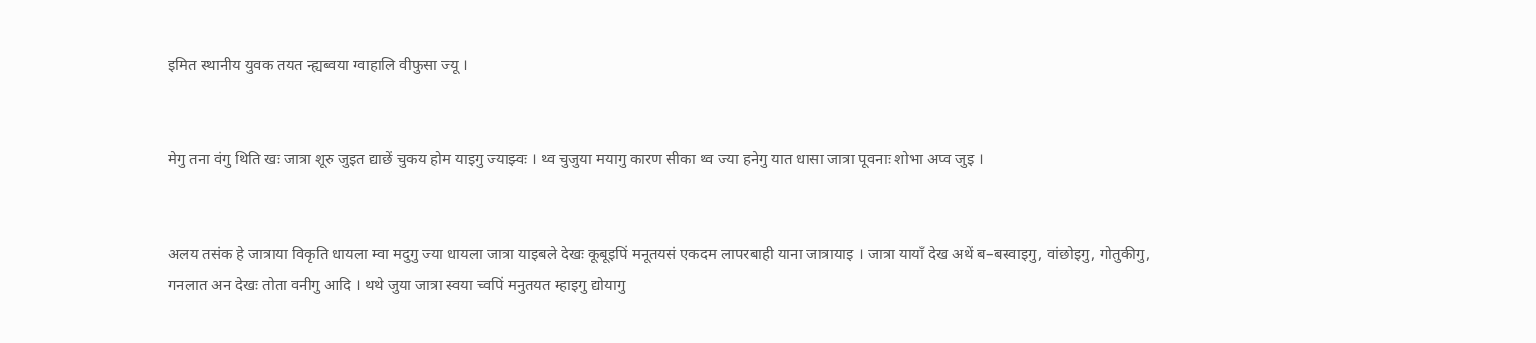इमित स्थानीय युवक तयत न्ह्यब्वया ग्वाहालि वीफुसा ज्यू ।


मेगु तना वंगु थिति खः जात्रा शूरु जुइत द्याछें चुकय होम याइगु ज्याझ्वः । थ्व चुजुया मयागु कारण सीका थ्व ज्या हनेगु यात धासा जात्रा पूवनाः शोभा अप्व जुइ ।


अलय तसंक हे जात्राया विकृति धायला म्वा मदुगु ज्या धायला जात्रा याइबले देखः कूबूइपिं मनूतयसं एकदम लापरबाही याना जात्रायाइ । जात्रा यायाँ देख अथें ब–बस्वाइगु, वांछोइगु, गोतुकीगु, गनलात अन देखः तोता वनीगु आदि । थथे जुया जात्रा स्वया च्वपिं मनुतयत म्हाइगु द्योयागु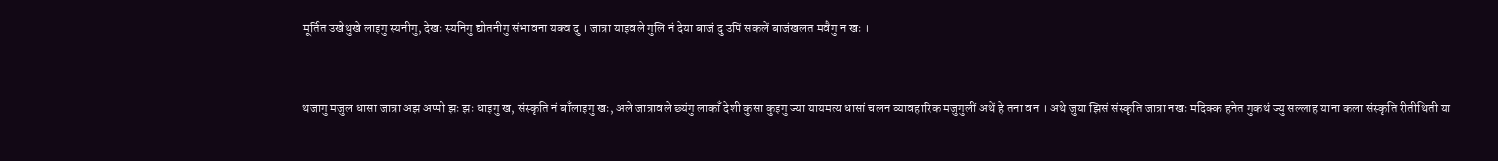मूर्तित उखेथुखे लाइगु स्यनीगु, देखः स्यनिगु द्योतनीगु संभावना यक्व दु । जात्रा याइवले गुलि नं देया बाजं दु उपिं सकलें बाजंखलत मवैगु न खः ।


थजागु मजुल धासा जात्रा अझ अप्पो झः झः धाइगु ख, संस्कृति नं बाँलाइगु खः, अले जात्रावले छ्यंगु लाकाँ देशी कुसा कुइगु ज्या यायमत्य धासां चलन व्यावहारिक मजुगुलीं अथें हे तना वन । अथे जुया झिसं संस्कृति जात्रा नखः मदिक्क हनेत गुकथं ज्यु सल्लाह याना कला संस्कृति रीतीथिती या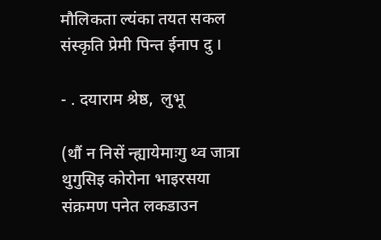मौलिकता ल्यंका तयत सकल संस्कृति प्रेमी पिन्त ईनाप दु ।

- . दयाराम श्रेष्ठ,  लुभू

(थौं न निसें न्ह्यायेमाःगु थ्व जात्रा थुगुसिइ कोरोना भाइरसया संक्रमण पनेत लकडाउन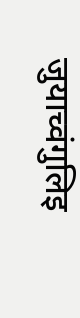जुयाच्वंगुलिइ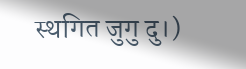स्थगित जुगु दु।)